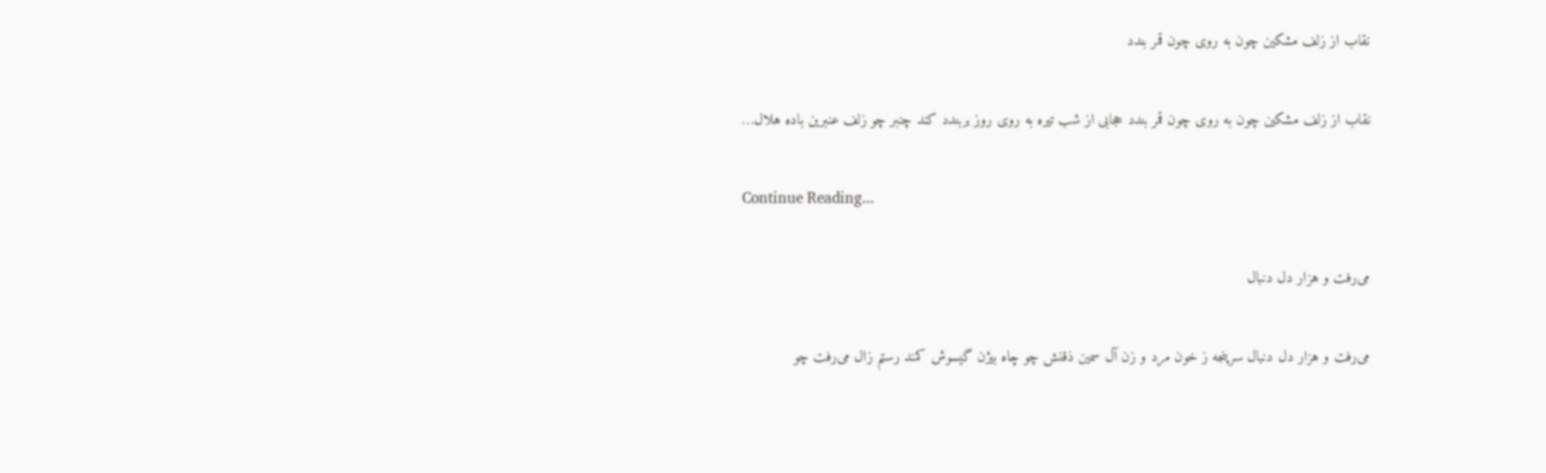نقاب از زلف مشکین چون به روی چون قمر بندد

نقاب از زلف مشکین چون به روی چون قمر بندد حجابی از شب تیره به روی روز بربندد کند چنبر چو زلف عنبرین باده هلال…

Continue Reading...

می‌رفت و هزار دل دنبال

می‌رفت و هزار دل دنبال سرپنجه ز خون مرد و زن آل سمین ذقنش چو چاه بیژن گیسوش کمند رستم زال می‌رفت چو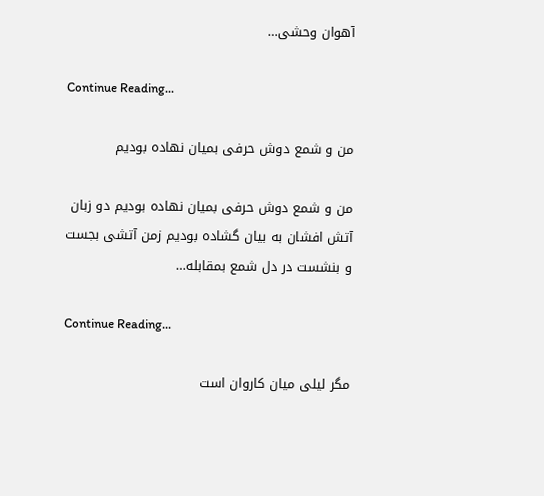آهوان وحشی…

Continue Reading...

من و شمع دوش حرفی بمیان نهاده بودیم

من و شمع دوش حرفی بمیان نهاده بودیم دو زبان آتش افشان به بیان گشاده بودیم زمن آتشی بجست و بنشست در دل شمع بمقابله…

Continue Reading...

مگر لیلی میان کاروان است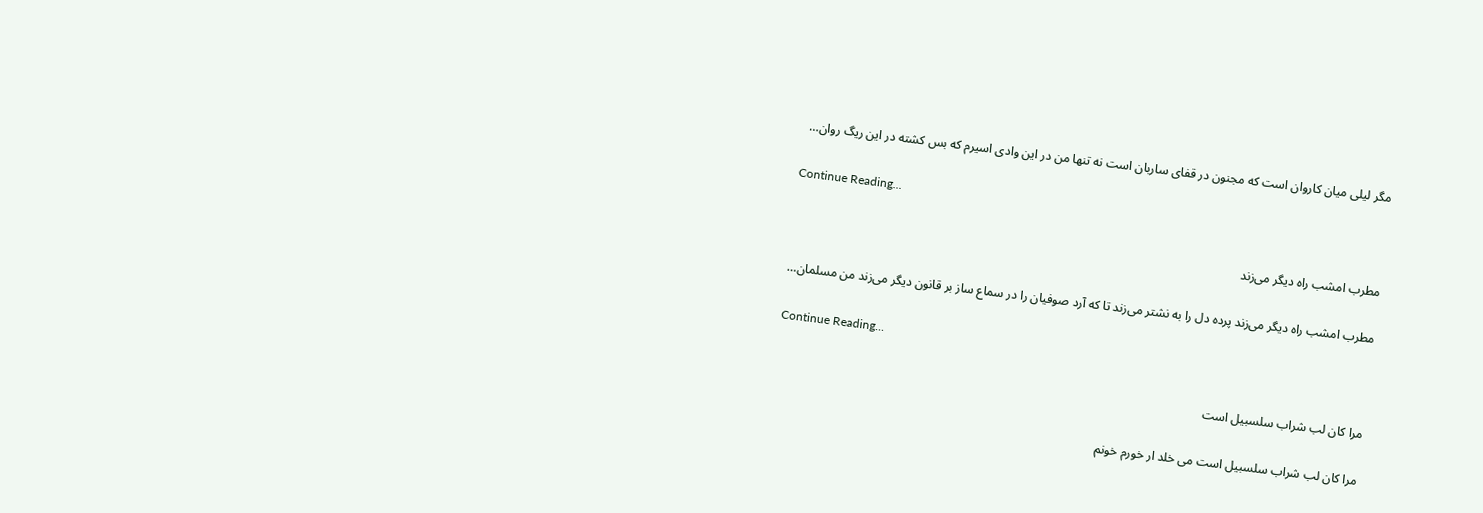مگر لیلی میان کاروان است که مجنون در قفای ساربان است نه تنها من در این وادی اسیرم که بس کشته در این ریگ روان…

Continue Reading...

مطرب امشب راه دیگر می‌زند

مطرب امشب راه دیگر می‌زند پرده دل را به نشتر می‌زند تا که آرد صوفیان را در سماع ساز بر قانون دیگر می‌زند من مسلمان…

Continue Reading...

مرا کان لب شراب سلسبیل است

مرا کان لب شراب سلسبیل است می خلد ار خورم خونم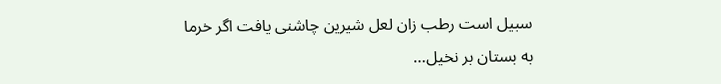سبیل است رطب زان لعل شیرین چاشنی یافت اگر خرما به بستان بر نخیل…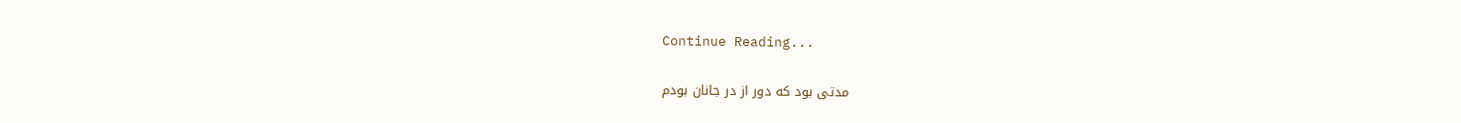Continue Reading...

مدتی بود که دور از در جانان بودم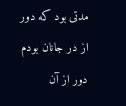مدتی بود که دور از در جانان بودم دور از آن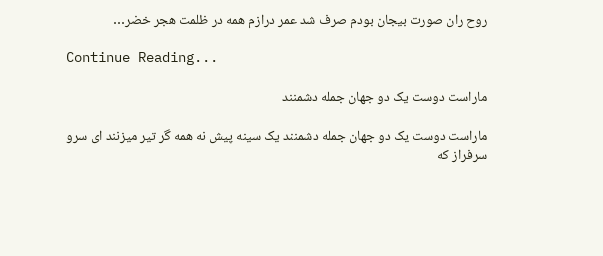روح ران صورت بیجان بودم صرف شد عمر درازم همه در ظلمت هجر خضر…

Continue Reading...

ماراست دوست یک دو جهان جمله دشمنند

ماراست دوست یک دو جهان جمله دشمنند یک سینه پیش نه همه گر تیر میزنند ای سرو سرفراز که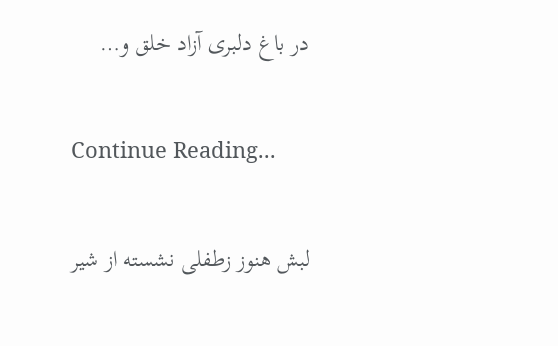در باغ دلبری آزاد خلق و…

Continue Reading...

لبش هنوز زطفلی نشسته از شیر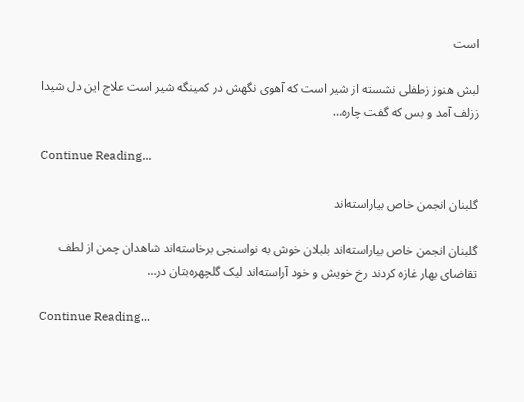است

لبش هنوز زطفلی نشسته از شیر است که آهوی نگهش در کمینگه شیر است علاج این دل شیدا ززلف آمد و بس که گفت چاره…

Continue Reading...

گلبنان انجمن خاص بیاراسته‌اند

گلبنان انجمن خاص بیاراسته‌اند بلبلان خوش به نواسنجی برخاسته‌اند شاهدان چمن از لطف تقاضای بهار غازه کردند رخ خویش و خود آراسته‌اند لیک گلچهره‌بتان در…

Continue Reading...